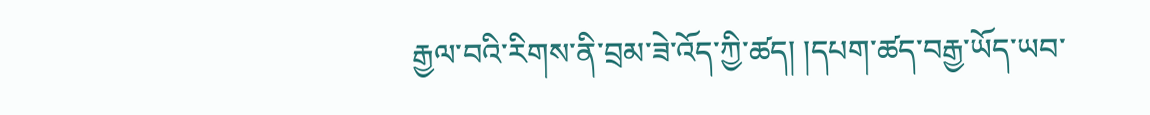རྒྱལ་བའི་རིགས་ནི་བྲམ་ཟེ་འོད་ཀྱི་ཚད། །དཔག་ཚད་བརྒྱ་ཡོད་ཡབ་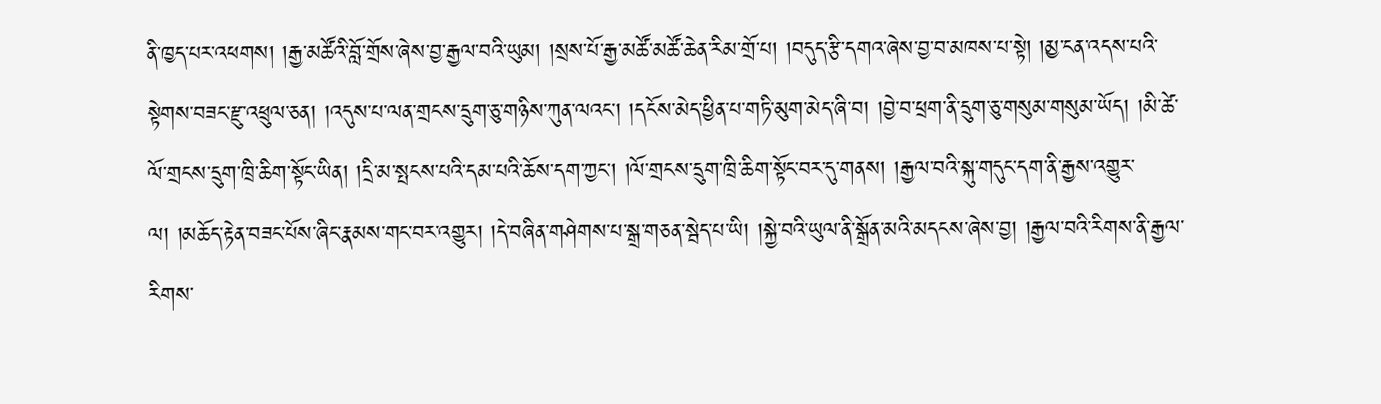ནི་ཁྱད་པར་འཕགས། །རྒྱ་མཚོའི་བློ་གྲོས་ཞེས་བྱ་རྒྱལ་བའི་ཡུམ། །སྲས་པོ་རྒྱ་མཚོ་མཚོ་ཆེན་རིམ་གྲོ་པ། །བདུད་རྩི་དགའ་ཞེས་བྱ་བ་མཁས་པ་སྟེ། །མྱ་ངན་འདས་པའི་སྟེགས་བཟང་རྫུ་འཕྲུལ་ཅན། །འདུས་པ་ལན་གྲངས་དྲུག་ཅུ་གཉིས་ཀུན་ལའང་། །དངོས་མེད་ཕྱིན་པ་གཏི་མུག་མེད་ཞི་བ། །བྱེ་བ་ཕྲག་ནི་དྲུག་ཅུ་གསུམ་གསུམ་ཡོད། །མི་ཚེ་ལོ་གྲངས་དྲུག་ཁྲི་ཆིག་སྟོང་ཡིན། །དྲི་མ་སྤངས་པའི་དམ་པའི་ཆོས་དག་ཀྱང་། །ལོ་གྲངས་དྲུག་ཁྲི་ཆིག་སྟོང་བར་དུ་གནས། །རྒྱལ་བའི་སྐུ་གདུང་དག་ནི་རྒྱས་འགྱུར་ལ། །མཆོད་རྟེན་བཟང་པོས་ཞིང་རྣམས་གང་བར་འགྱུར། །དེ་བཞིན་གཤེགས་པ་སྒྲ་གཅན་སྦེད་པ་ཡི། །སྐྱེ་བའི་ཡུལ་ནི་སྒྲོན་མའི་མདངས་ཞེས་བྱ། །རྒྱལ་བའི་རིགས་ནི་རྒྱལ་རིགས་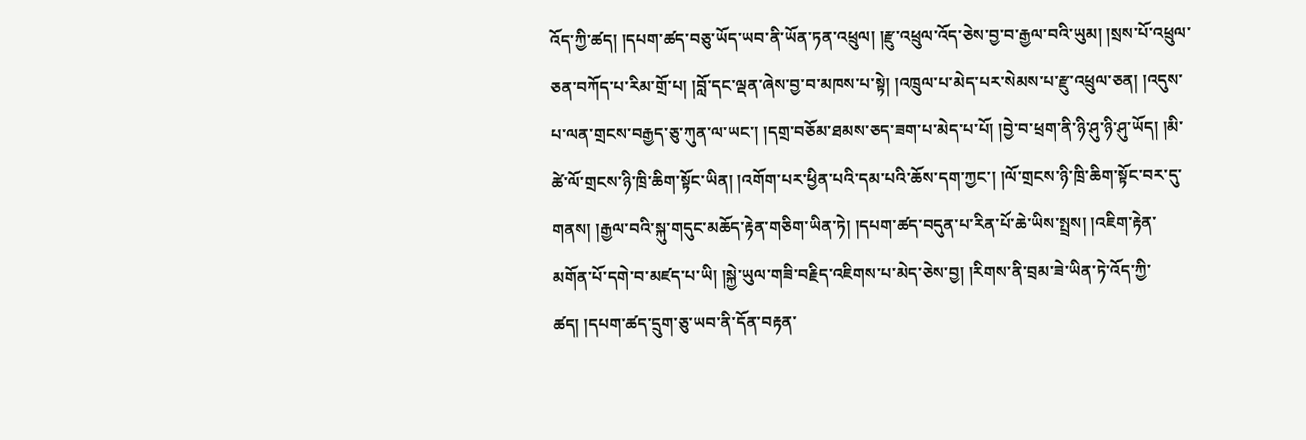འོད་ཀྱི་ཚད། །དཔག་ཚད་བཅུ་ཡོད་ཡབ་ནི་ཡོན་ཏན་འཕྲུལ། །རྫུ་འཕྲུལ་འོད་ཅེས་བྱ་བ་རྒྱལ་བའི་ཡུམ། །སྲས་པོ་འཕྲུལ་ཅན་བཀོད་པ་རིམ་གྲོ་པ། །བློ་དང་ལྡན་ཞེས་བྱ་བ་མཁས་པ་སྟེ། །འཁྲུལ་པ་མེད་པར་སེམས་པ་རྫུ་འཕྲུལ་ཅན། །འདུས་པ་ལན་གྲངས་བརྒྱད་ཅུ་ཀུན་ལ་ཡང་། །དགྲ་བཅོམ་ཐམས་ཅད་ཟག་པ་མེད་པ་པོ། །བྱེ་བ་ཕྲག་ནི་ཉི་ཤུ་ཉི་ཤུ་ཡོད། །མི་ཚེ་ལོ་གྲངས་ཉི་ཁྲི་ཆིག་སྟོང་ཡིན། །འགོག་པར་ཕྱིན་པའི་དམ་པའི་ཆོས་དག་ཀྱང་། །ལོ་གྲངས་ཉི་ཁྲི་ཆིག་སྟོང་བར་དུ་གནས། །རྒྱལ་བའི་སྐུ་གདུང་མཆོད་རྟེན་གཅིག་ཡིན་ཏེ། །དཔག་ཚད་བདུན་པ་རིན་པོ་ཆེ་ཡིས་སྤྲས། །འཇིག་རྟེན་མགོན་པོ་དགེ་བ་མཛད་པ་ཡི། །སྐྱེ་ཡུལ་གཟི་བརྗིད་འཇིགས་པ་མེད་ཅེས་བྱ། །རིགས་ནི་བྲམ་ཟེ་ཡིན་ཏེ་འོད་ཀྱི་ཚད། །དཔག་ཚད་དྲུག་ཅུ་ཡབ་ནི་དོན་བརྟན་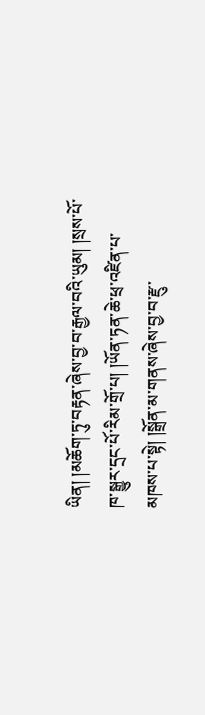ཡིན། །མཆོག་ཏུ་བརྟན་ཞེས་བྱ་བ་རྒྱལ་བའི་ཡུམ། །སྲས་པོ་ཁ་སྒྱུར་དྲང་པོ་རིམ་གྲོ་པ། །ཡོན་ཏན་ཆེ་ཕྲ་འཛིན་པ་མཁས་པ་སྟེ། །སྒྲོན་མ་གནས་ཞེས་བྱ་བ་རྫུ་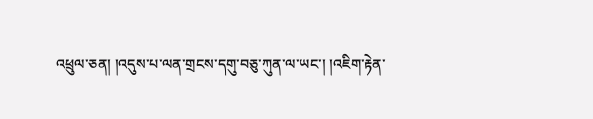འཕྲུལ་ཅན། །འདུས་པ་ལན་གྲངས་དགུ་བཅུ་ཀུན་ལ་ཡང་། །འཇིག་རྟེན་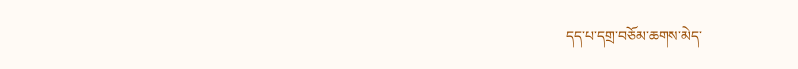དད་པ་དགྲ་བཅོམ་ཆགས་མེད་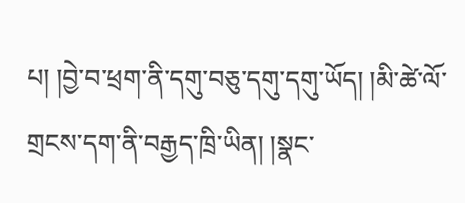པ། །བྱེ་བ་ཕྲག་ནི་དགུ་བཅུ་དགུ་དགུ་ཡོད། །མི་ཚེ་ལོ་གྲངས་དག་ནི་བརྒྱད་ཁྲི་ཡིན། །སྣང་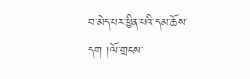བ་མེད་པར་ཕྱིན་པའི་དམ་ཆོས་དག །ལོ་གྲངས་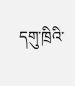དགུ་ཁྲིའི་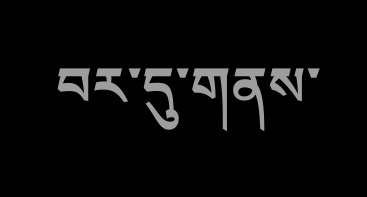བར་དུ་གནས་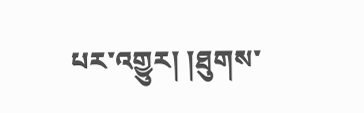པར་འགྱུར། །ཐུགས་